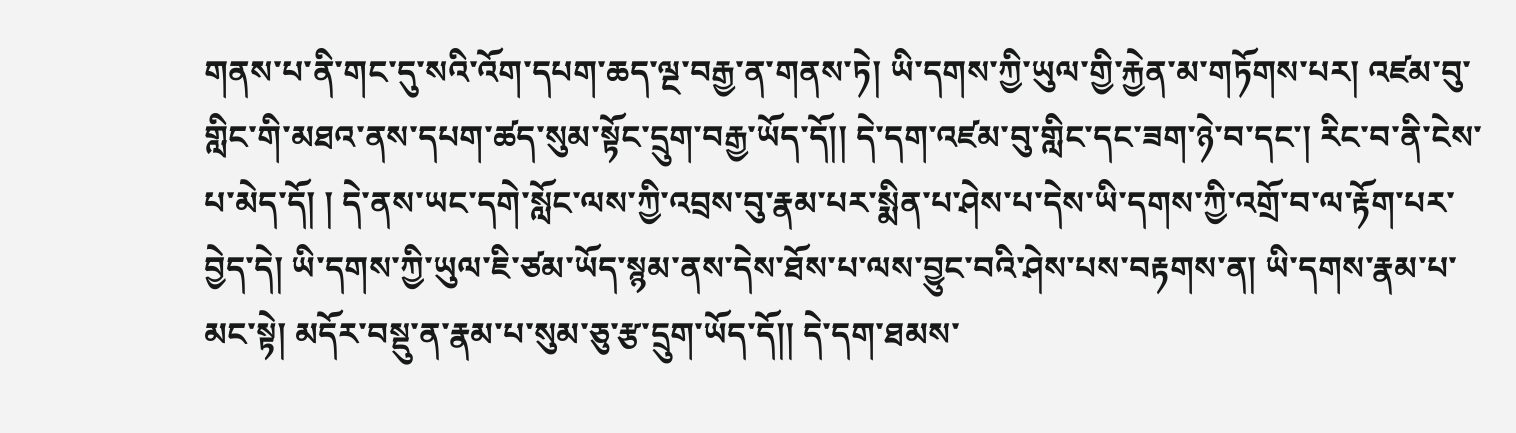གནས་པ་ནི་གང་དུ་སའི་འོག་དཔག་ཆད་ལྔ་བརྒྱ་ན་གནས་ཏེ། ཡི་དགས་ཀྱི་ཡུལ་གྱི་རྐྱེན་མ་གཏོགས་པར། འཛམ་བུ་གླིང་གི་མཐའ་ནས་དཔག་ཚད་སུམ་སྟོང་དྲུག་བརྒྱ་ཡོད་དོ།། དེ་དག་འཛམ་བུ་གླིང་དང་ཟག་ཉེ་བ་དང་། རིང་བ་ནི་ངེས་པ་མེད་དོ། ། དེ་ནས་ཡང་དགེ་སློང་ལས་ཀྱི་འབྲས་བུ་རྣམ་པར་སྨིན་པ་ཤེས་པ་དེས་ཡི་དགས་ཀྱི་འགྲོ་བ་ལ་རྟོག་པར་བྱེད་དེ། ཡི་དགས་ཀྱི་ཡུལ་ཇི་ཙམ་ཡོད་སྙམ་ནས་དེས་ཐོས་པ་ལས་བྱུང་བའི་ཤེས་པས་བརྟགས་ན། ཡི་དགས་རྣམ་པ་མང་སྟེ། མདོར་བསྡུ་ན་རྣམ་པ་སུམ་ཅུ་རྩ་དྲུག་ཡོད་དོ།། དེ་དག་ཐམས་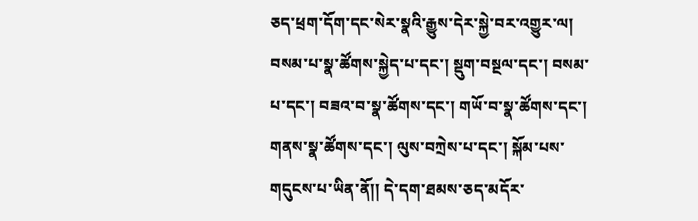ཅད་ཕྲག་དོག་དང་སེར་སྣའི་རྒྱུས་དེར་སྐྱེ་བར་འགྱུར་ལ། བསམ་པ་སྣ་ཚོགས་སྐྱེད་པ་དང་། སྡུག་བསྔལ་དང་། བསམ་པ་དང་། བཟའ་བ་སྣ་ཚོགས་དང་། གཡོ་བ་སྣ་ཚོགས་དང་། གནས་སྣ་ཚོགས་དང་། ལུས་བཀྲེས་པ་དང་། སྐོམ་པས་གདུངས་པ་ཡིན་ནོ།། དེ་དག་ཐམས་ཅད་མདོར་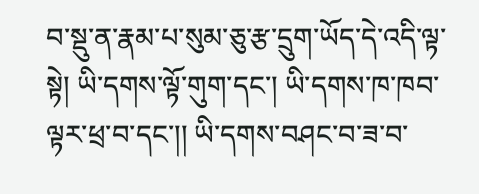བ་སྡུ་ན་རྣམ་པ་སུམ་ཅུ་རྩ་དྲུག་ཡོད་དེ་འདི་ལྟ་སྟེ། ཡི་དགས་ལྟོ་གུག་དང་། ཡི་དགས་ཁ་ཁབ་ལྟར་ཕྲ་བ་དང་།། ཡི་དགས་བཤང་བ་ཟ་བ་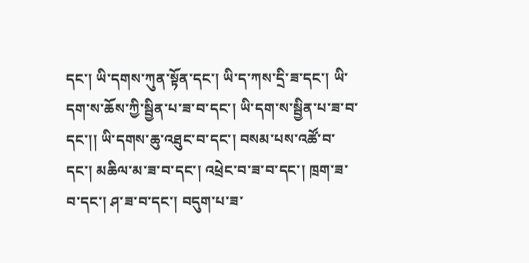དང་། ཡི་དགས་ཀུན་སྟོན་དང་། ཡི་ད་ཀས་དྲི་ཟ་དང་། ཡི་དག་ས་ཆོས་ཀྱི་སྦྱིན་པ་ཟ་བ་དང་། ཡི་དག་ས་སྦྱིན་པ་ཟ་བ་དང་།། ཡི་དགས་ཆུ་འཐུང་བ་དང་། བསམ་པས་འཚོ་བ་དང་། མཆིལ་མ་ཟ་བ་དང་། འཕྲེང་བ་ཟ་བ་དང་། ཁྲག་ཟ་བ་དང་། ཤ་ཟ་བ་དང་། བདུག་པ་ཟ་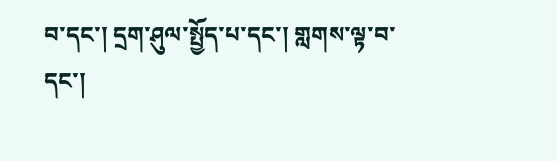བ་དང་། དྲག་ཤུལ་སྤྱོད་པ་དང་། གླགས་ལྟ་བ་དང་།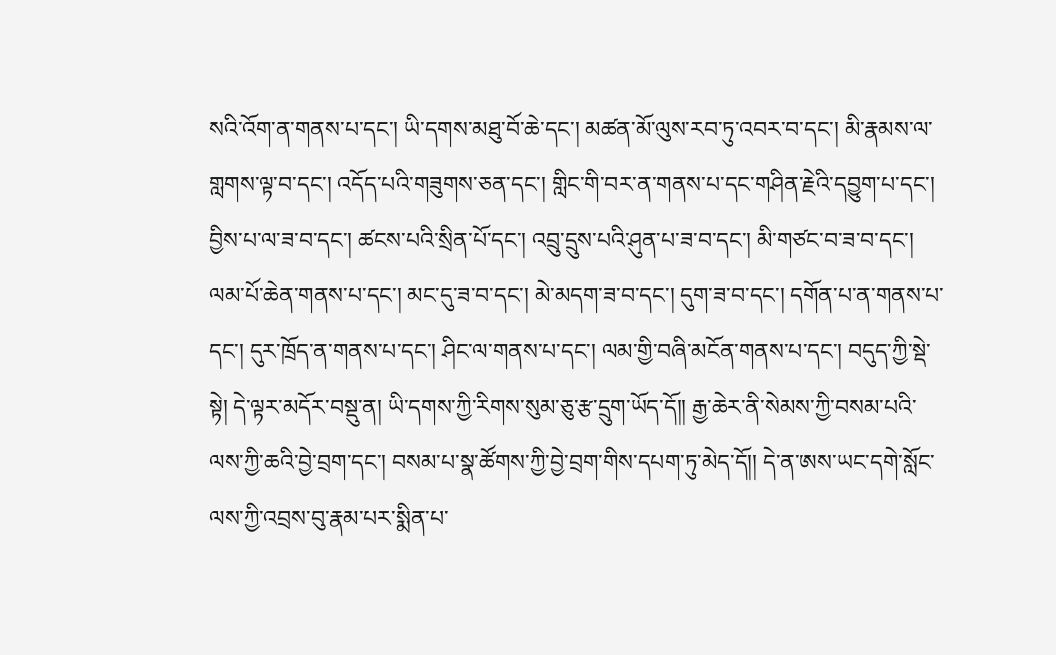སའི་འོག་ན་གནས་པ་དང་། ཡི་དགས་མཐུ་བོ་ཆེ་དང་། མཚན་མོ་ལུས་རབ་ཏུ་འབར་བ་དང་། མི་རྣམས་ལ་གླགས་ལྟ་བ་དང་། འདོད་པའི་གཟུགས་ཅན་དང་། གླིང་གི་བར་ན་གནས་པ་དང་གཤིན་རྗེའི་དབྱུག་པ་དང་། བྱིས་པ་ལ་ཟ་བ་དང་། ཚངས་པའི་སྲིན་པོ་དང་། འབྲུ་དྲུས་པའི་ཤུན་པ་ཟ་བ་དང་། མི་གཙང་བ་ཟ་བ་དང་། ལམ་པོ་ཆེན་གནས་པ་དང་། མང་དུ་ཟ་བ་དང་། མེ་མདག་ཟ་བ་དང་། དུག་ཟ་བ་དང་། དགོན་པ་ན་གནས་པ་དང་། དུར་ཁྲོད་ན་གནས་པ་དང་། ཤིང་ལ་གནས་པ་དང་། ལམ་གྱི་བཞི་མངོན་གནས་པ་དང་། བདུད་ཀྱི་སྡེ་སྟེ། དེ་ལྟར་མདོར་བསྡུ་ན། ཡི་དགས་ཀྱི་རིགས་སུམ་ཅུ་རྩ་དྲུག་ཡོད་དོ།། རྒྱ་ཆེར་ནི་སེམས་ཀྱི་བསམ་པའི་ལས་ཀྱི་ཆའི་བྱེ་བྲག་དང་། བསམ་པ་སྣ་ཚོགས་ཀྱི་བྱེ་བྲག་གིས་དཔག་ཏུ་མེད་དོ།། དེ་ན་ཨས་ཡང་དགེ་སློང་ལས་ཀྱི་འབྲས་བུ་རྣམ་པར་སྨིན་པ་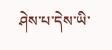ཤེས་པ་དེས་ཡི་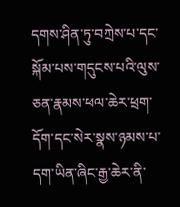དགས་ཤིན་ཏུ་བཀྲེས་པ་དང་སྐོམ་པས་གདུངས་པའི་ལུས་ཅན་རྣམས་ཕལ་ཆེར་ཕྲག་དོག་དང་སེར་སྣས་ཉམས་པ་དག་ཡིན་ཞིང་རྒྱ་ཆེར་ནི་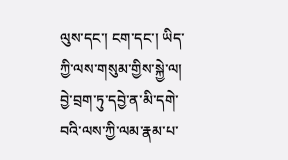ལུས་དང་། ངག་དང་། ཡིད་ཀྱི་ལས་གསུམ་གྱིས་སྐྱེ་ལ། བྱེ་བྲག་ཏུ་དབྱེ་ན་མི་དགེ་བའི་ལས་ཀྱི་ལམ་རྣམ་པ་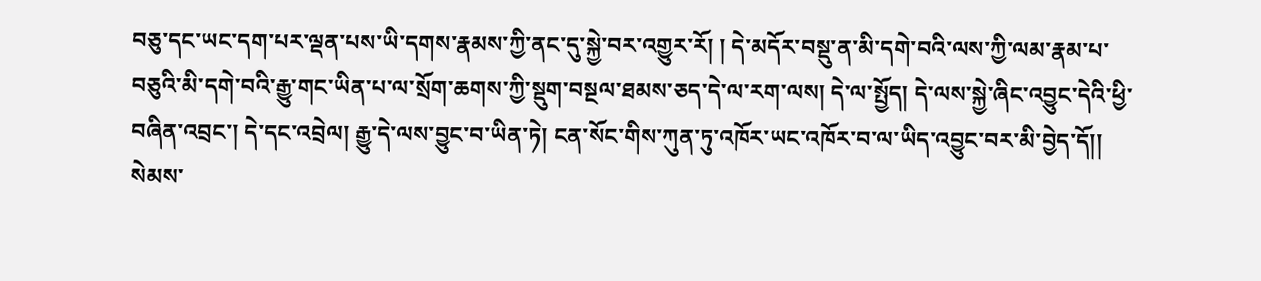བཅུ་དང་ཡང་དག་པར་ལྡན་པས་ཡི་དགས་རྣམས་ཀྱི་ནང་དུ་སྐྱེ་བར་འགྱུར་རོ། ། དེ་མདོར་བསྡུ་ན་མི་དགེ་བའི་ལས་ཀྱི་ལམ་རྣམ་པ་བཅུའི་མི་དགེ་བའི་རྒྱུ་གང་ཡིན་པ་ལ་སྲོག་ཆགས་ཀྱི་སྡུག་བསྔལ་ཐམས་ཅད་དེ་ལ་རག་ལས། དེ་ལ་སྤྱོད། དེ་ལས་སྐྱེ་ཞིང་འབྱུང་དེའི་ཕྱི་བཞིན་འབྲང་། དེ་དང་འབྲེལ། རྒྱུ་དེ་ལས་བྱུང་བ་ཡིན་ཏེ། ངན་སོང་གིས་ཀུན་ཏུ་འཁོར་ཡང་འཁོར་བ་ལ་ཡིད་འབྱུང་བར་མི་བྱེད་དོ།། སེམས་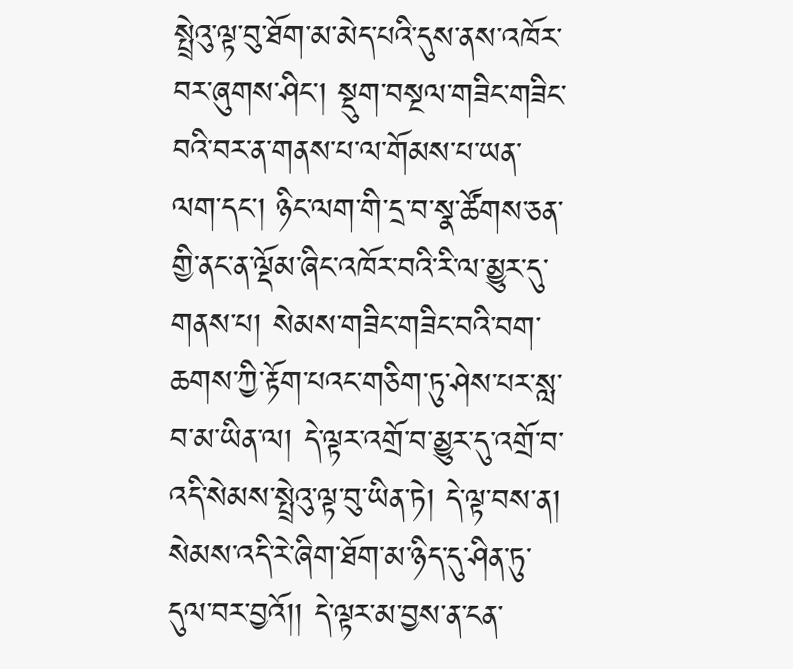སྤྲེའུ་ལྟ་བུ་ཐོག་མ་མེད་པའི་དུས་ནས་འཁོར་བར་ཞུགས་ཤིང་། སྡུག་བསྔལ་གཟིང་གཟིང་བའི་བར་ན་གནས་པ་ལ་གོམས་པ་ཡན་ལག་དང་། ཉིང་ལག་གི་དྲ་བ་སྣ་ཚོགས་ཅན་གྱི་ནང་ན་ལྡོམ་ཞིང་འཁོར་བའི་རི་ལ་མྱུར་དུ་གནས་པ། སེམས་གཟིང་གཟིང་བའི་བག་ཆགས་ཀྱི་རྟོག་པའང་གཅིག་ཏུ་ཤེས་པར་སླ་བ་མ་ཡིན་ལ། དེ་ལྟར་འགྲོ་བ་མྱུར་དུ་འགྲོ་བ་འདི་སེམས་སྤྲེའུ་ལྟ་བུ་ཡིན་ཏེ། དེ་ལྟ་བས་ན། སེམས་འདི་རེ་ཞིག་ཐོག་མ་ཉིད་དུ་ཤིན་ཏུ་དུལ་བར་བྱའོ།། དེ་ལྟར་མ་བྱས་ན་ངན་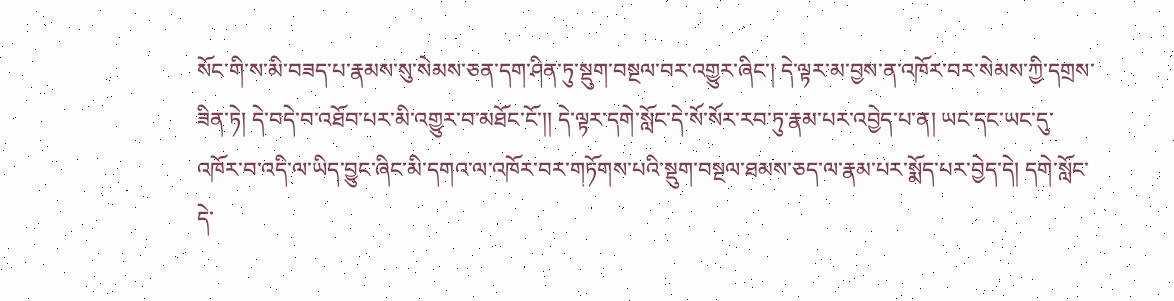སོང་གི་ས་མི་བཟད་པ་རྣམས་སུ་སེམས་ཅན་དག་ཤིན་ཏུ་སྡུག་བསྔལ་བར་འགྱུར་ཞིང་། དེ་ལྟར་མ་བྱས་ན་འཁོར་བར་སེམས་ཀྱི་དགྲས་ཟིན་ཏེ། དེ་བདེ་བ་འཐོབ་པར་མི་འགྱུར་བ་མཐོང་ངོ་།། དེ་ལྟར་དགེ་སློང་དེ་སོ་སོར་རབ་ཏུ་རྣམ་པར་འབྱེད་པ་ན། ཡང་དང་ཡང་དུ་འཁོར་བ་འདི་ལ་ཡིད་བྱུང་ཞིང་མི་དགའ་ལ་འཁོར་བར་གཏོགས་པའི་སྡུག་བསྔལ་ཐམས་ཅད་ལ་རྣམ་པར་སྨོད་པར་བྱེད་དེ། དགེ་སློང་དེ་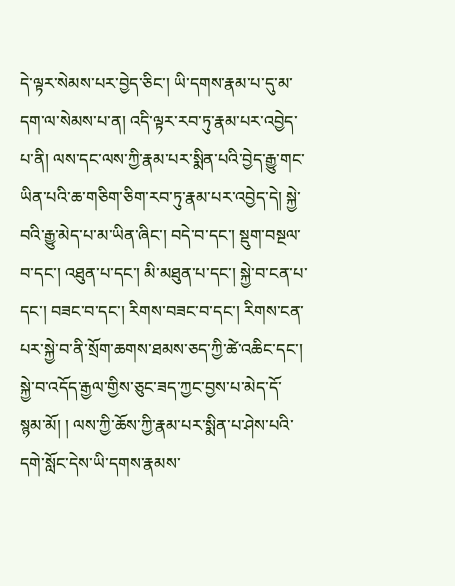དེ་ལྟར་སེམས་པར་བྱེད་ཅིང་། ཡི་དགས་རྣམ་པ་དུ་མ་དག་ལ་སེམས་པ་ན། འདི་ལྟར་རབ་ཏུ་རྣམ་པར་འབྱེད་པ་ནི། ལས་དང་ལས་ཀྱི་རྣམ་པར་སྨིན་པའི་བྱེད་རྒྱུ་གང་ཡིན་པའི་ཆ་གཅིག་ཅིག་རབ་ཏུ་རྣམ་པར་འབྱེད་དེ། སྐྱེ་བའི་རྒྱུ་མེད་པ་མ་ཡིན་ཞིང་། བདེ་བ་དང་། སྡུག་བསྔལ་བ་དང་། འཐུན་པ་དང་། མི་མཐུན་པ་དང་། སྐྱེ་བ་ངན་པ་དང་། བཟང་བ་དང་། རིགས་བཟང་བ་དང་། རིགས་ངན་པར་སྐྱེ་བ་ནི་སྲོག་ཆགས་ཐམས་ཅད་ཀྱི་ཚེ་འཆིང་དང་། སྐྱེ་བ་འདོད་རྒྱལ་གྱིས་ཅུང་ཟད་ཀྱང་བྱས་པ་མེད་དོ་སྙམ་མོ། ། ལས་ཀྱི་ཆོས་ཀྱི་རྣམ་པར་སྨིན་པ་ཤེས་པའི་དགེ་སློང་དེས་ཡི་དགས་རྣམས་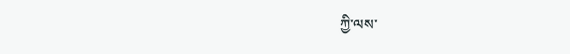ཀྱི་ལས་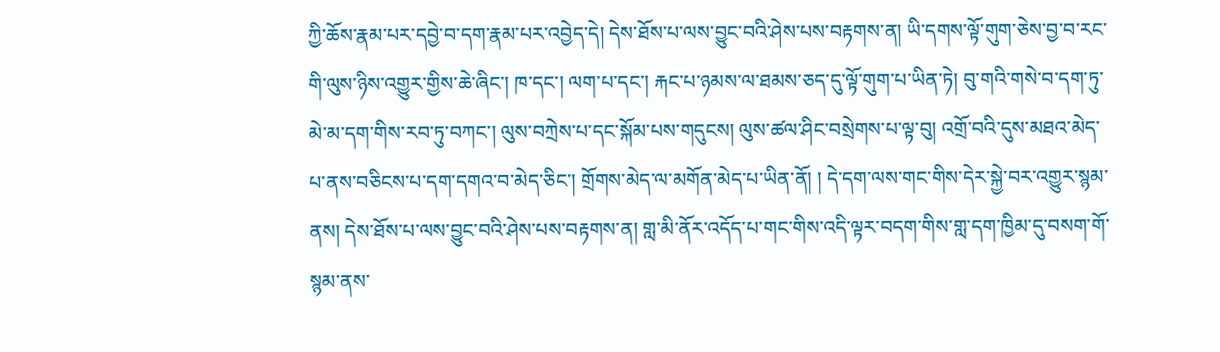ཀྱི་ཆོས་རྣམ་པར་དབྱེ་བ་དག་རྣམ་པར་འབྱེད་དེ། དེས་ཐོས་པ་ལས་བྱུང་བའི་ཤེས་པས་བརྟགས་ན། ཡི་དགས་ལྟོ་གུག་ཅེས་བྱ་བ་རང་གི་ལུས་ཉིས་འགྱུར་གྱིས་ཆེ་ཞིང་། ཁ་དང་། ལག་པ་དང་། རྐང་པ་ཉམས་ལ་ཐམས་ཅད་དུ་ལྟོ་གུག་པ་ཡིན་ཏེ། བུ་གའི་གསེ་བ་དག་ཏུ་མེ་མ་དག་གིས་རབ་ཏུ་བཀང་། ལུས་བཀྲེས་པ་དང་སྐོམ་པས་གདུངས། ལུས་ཚལ་ཤིང་བསྲེགས་པ་ལྟ་བུ། འགྲོ་བའི་དུས་མཐའ་མེད་པ་ནས་བཅིངས་པ་དག་དགའ་བ་མེད་ཅིང་། གྲོགས་མེད་ལ་མགོན་མེད་པ་ཡིན་ནོ། ། དེ་དག་ལས་གང་གིས་དེར་སྐྱེ་བར་འགྱུར་སྙམ་ནས། དེས་ཐོས་པ་ལས་བྱུང་བའི་ཤེས་པས་བརྟགས་ན། གླ་མི་ནོར་འདོད་པ་གང་གིས་འདི་ལྟར་བདག་གིས་གླ་དག་ཁྱིམ་དུ་བསག་གོ་སྙམ་ནས་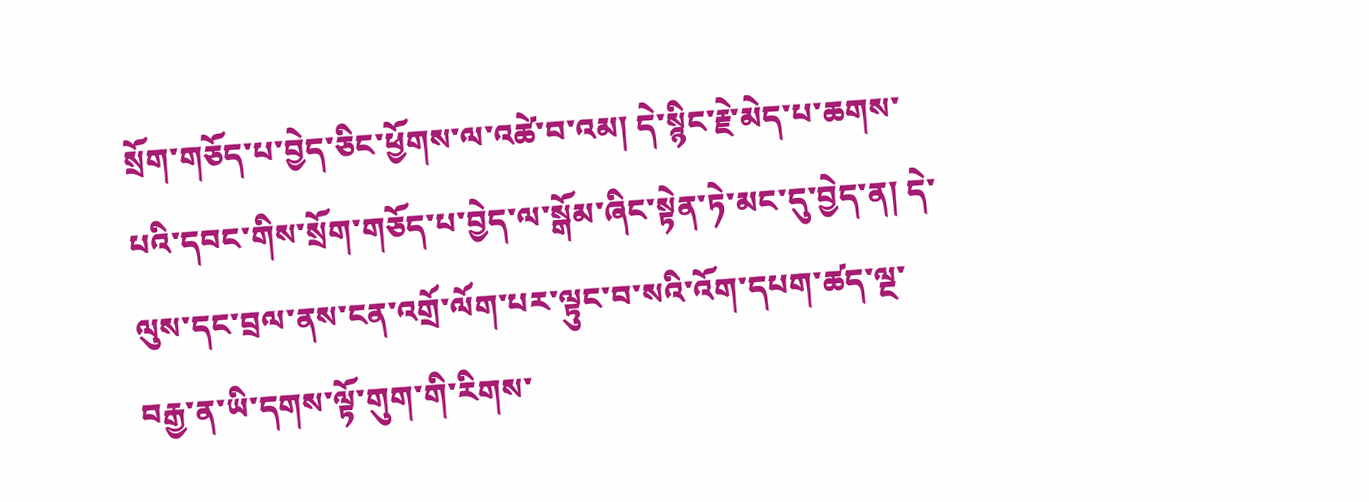སྲོག་གཅོད་པ་བྱེད་ཅིང་ཕྱོགས་ལ་འཚེ་བ་འམ། དེ་སྙིང་རྗེ་མེད་པ་ཆགས་པའི་དབང་གིས་སྲོག་གཅོད་པ་བྱེད་ལ་སྒོམ་ཞིང་སྟེན་ཏེ་མང་དུ་བྱེད་ན། དེ་ལུས་དང་བྲལ་ནས་ངན་འགྲོ་ལོག་པར་ལྟུང་བ་སའི་འོག་དཔག་ཚད་ལྔ་བརྒྱ་ན་ཡི་དགས་ལྟོ་གུག་གི་རིགས་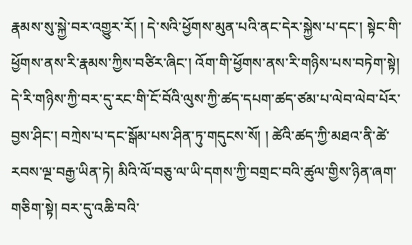རྣམས་སུ་སྐྱེ་བར་འགྱུར་རོ། ། དེ་སའི་ཕྱོགས་མུན་པའི་ནང་དེར་སྐྱེས་པ་དང་། སྟེང་གི་ཕྱོགས་ནས་རི་རྣམས་ཀྱིས་བཙིར་ཞིང་། འོག་གི་ཕྱོགས་ནས་རི་གཉིས་པས་བཏེག་སྟེ། དེ་རི་གཉིས་ཀྱི་བར་དུ་རང་གི་ངོ་བོའི་ལུས་ཀྱི་ཚད་དཔག་ཚད་ཙམ་པ་ལེབ་ལེབ་པོར་བྱས་ཤིང་། བཀྲེས་པ་དང་སྒོམ་པས་ཤིན་ཏུ་གདུངས་སོ། ། ཚེའི་ཚད་ཀྱི་མཐའ་ནི་ཚེ་རབས་ལྔ་བརྒྱ་ཡིན་ཏེ། མིའི་ལོ་བཅུ་ལ་ཡི་དགས་ཀྱི་བགྲང་བའི་ཚུལ་གྱིས་ཉིན་ཞག་གཅིག་སྟེ། བར་དུ་འཆི་བའི་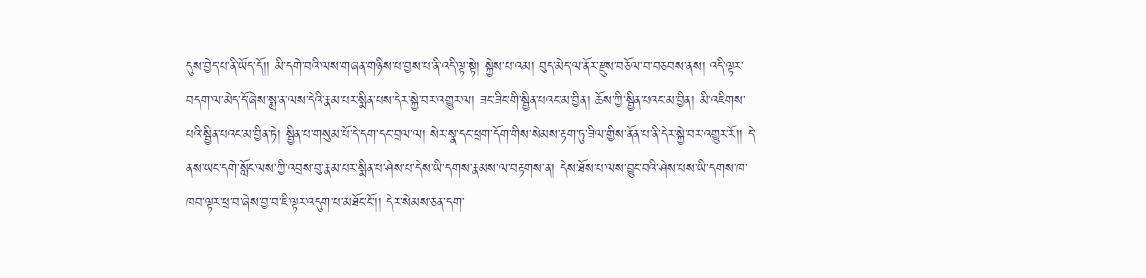དུས་བྱེད་པ་ནི་ཡོད་དོ།། མི་དགེ་བའི་ལས་གཞན་གཉིས་པ་བྱས་པ་ནི་འདི་ལྟ་སྟེ། སྐྱེས་པ་འམ། བུད་མེད་ལ་ནོར་རྫུས་བཅོལ་བ་བཅབས་ནས། འདི་ལྟར་བདག་ལ་མེད་དོ་ཞེས་སྨྲ་ན་ལས་དེའི་རྣམ་པར་སྨིན་པས་དེར་སྐྱེ་བར་འགྱུར་ལ། ཟང་ཟིང་གི་སྦྱིན་པའང་མ་བྱིན། ཆོས་ཀྱི་སྦྱིན་པའང་མ་བྱིན། མི་འཇིགས་པའི་སྦྱིན་པའང་མ་བྱིན་ཏེ། སྦྱིན་པ་གསུམ་པོ་དེ་དག་དང་བྲལ་ལ། སེར་སྣ་དང་ཕྲག་དོག་གིས་སེམས་རྟག་ཏུ་ཟིལ་གྱིས་ནོན་པ་ནི་དེར་སྐྱེ་བར་འགྱུར་རོ།། དེ་ནས་ཡང་དགེ་སློང་ལས་ཀྱི་འབྲས་བུ་རྣམ་པར་སྨིན་པ་ཤེས་པ་དེས་ཡི་དགས་རྣམས་ལ་བརྟགས་ན། དེས་ཐོས་པ་ལས་བྱུང་བའི་ཤེས་པས་ཡི་དགས་ཁ་ཁབ་ལྟར་ཕྲ་བ་ཞེས་བྱ་བ་ཇི་ལྟར་འདུག་པ་མཐོང་ངོ་།། དེར་སེམས་ཅན་དག་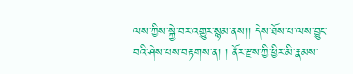ལས་ཀྱིས་སྐྱེ་བར་འགྱུར་སྙམ་ནས།། དེས་ཐོས་པ་ལས་བྱུང་བའི་ཤེས་པས་བརྟགས་ན། ། ནོར་རྫས་ཀྱི་ཕྱིར་མི་རྣམས་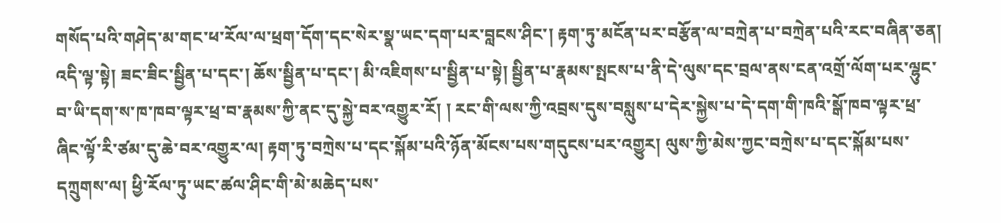གསོད་པའི་གཤེད་མ་གང་ཕ་རོལ་ལ་ཕྲག་དོག་དང་སེར་སྣ་ཡང་དག་པར་བླངས་ཤིང་། རྟག་ཏུ་མངོན་པར་བརྩོན་ལ་བཀྲེན་པ་བཀྲེན་པའི་རང་བཞིན་ཅན། འདི་ལྟ་སྟེ། ཟང་ཟིང་སྦྱིན་པ་དང་། ཆོས་སྦྱིན་པ་དང་། མི་འཇིགས་པ་སྦྱིན་པ་སྟེ། སྦྱིན་པ་རྣམས་སྤངས་པ་ནི་དེ་ལུས་དང་བྲལ་ནས་ངན་འགྲོ་ལོག་པར་ལྷུང་བ་ཡི་དག་ས་ཁ་ཁབ་ལྟར་ཕྲ་བ་རྣམས་ཀྱི་ནང་དུ་སྐྱེ་བར་འགྱུར་རོ། ། རང་གི་ལས་ཀྱི་འབྲས་དུས་བསླུས་པ་དེར་སྐྱེས་པ་དེ་དག་གི་ཁའི་སྒོ་ཁབ་ལྟར་ཕྲ་ཞིང་ལྟོ་རི་ཙམ་དུ་ཆེ་བར་འགྱུར་ལ། རྟག་ཏུ་བཀྲེས་པ་དང་སྐོམ་པའི་ཉོན་མོངས་པས་གདུངས་པར་འགྱུར། ལུས་ཀྱི་མེས་ཀྱང་བཀྲེས་པ་དང་སྐོམ་པས་དཀྲུགས་ལ། ཕྱི་རོལ་ཏུ་ཡང་ཚལ་ཤིང་གི་མེ་མཆེད་པས་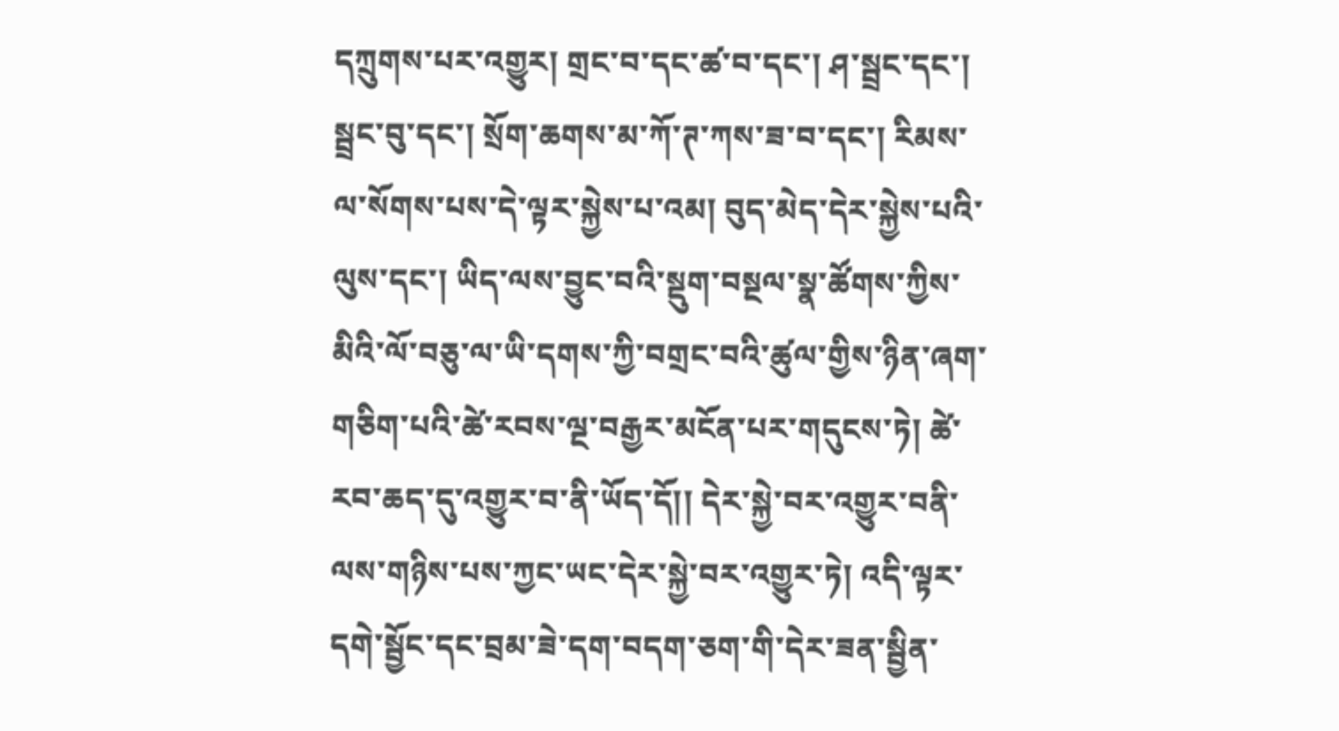དཀྲུགས་པར་འགྱུར། གྲང་བ་དང་ཚ་བ་དང་། ཤ་སྦྲང་དང་། སྦྲང་བུ་དང་། སྲོག་ཆགས་མ་ཀོ་ཊ་ཀས་ཟ་བ་དང་། རིམས་ལ་སོགས་པས་དེ་ལྟར་སྐྱེས་པ་འམ། བུད་མེད་དེར་སྐྱེས་པའི་ལུས་དང་། ཡིད་ལས་བྱུང་བའི་སྡུག་བསྔལ་སྣ་ཚོགས་ཀྱིས་མིའི་ལོ་བཅུ་ལ་ཡི་དགས་ཀྱི་བགྲང་བའི་ཚུལ་གྱིས་ཉིན་ཞག་གཅིག་པའི་ཚེ་རབས་ལྔ་བརྒྱར་མངོན་པར་གདུངས་ཏེ། ཚེ་རབ་ཆད་དུ་འགྱུར་བ་ནི་ཡོད་དོ།། དེར་སྐྱེ་བར་འགྱུར་བནི་ལས་གཉིས་པས་ཀྱང་ཡང་དེར་སྐྱེ་བར་འགྱུར་ཏེ། འདི་ལྟར་དགེ་སྦྱོང་དང་བྲམ་ཟེ་དག་བདག་ཅག་གི་དེར་ཟན་སྦྱིན་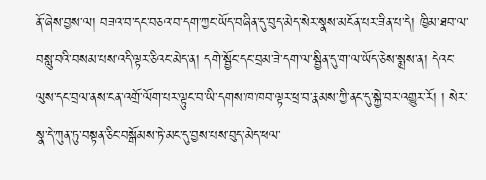ནོ་ཞེས་བྱས་ལ། བཟའ་བ་དང་བཅའ་བ་དག་ཀྱང་ཡོད་བཞིན་དུ་བུད་མེད་སེར་སྣས་མངོན་པར་ཟིན་པ་དེ། ཁྱིམ་ཐབ་ལ་བསླུ་བའི་བསམ་པས་འདི་ལྟར་ཅིའང་མེད་ན། དགེ་སྦྱོང་དང་བྲམ་ཟེ་དག་ལ་སྦྱིན་དུ་ག་ལ་ཡོད་ཅེས་སྨྲས་ན། དེའང་ལུས་དང་བྲལ་ནས་ངན་འགྲོ་ལོག་པར་ལྟུང་བ་ཡི་དགས་ཁ་ཁབ་ལྟར་ཕྲ་བ་རྣམས་ཀྱི་ནང་དུ་སྐྱེ་བར་འགྱུར་རོ། ། སེར་སྣ་དེ་ཀུན་ཏུ་བསྟན་ཅིང་བསྒོམས་ཏེ་མང་དུ་བྱས་པས་བུད་མེད་ཕལ་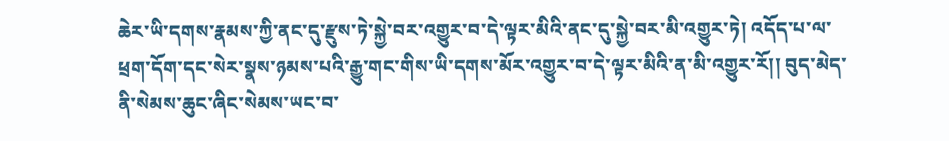ཆེར་ཡི་དགས་རྣམས་ཀྱི་ནང་དུ་རྫུས་ཏེ་སྐྱེ་བར་འགྱུར་བ་དེ་ལྟར་མིའི་ནང་དུ་སྐྱེ་བར་མི་འགྱུར་ཏེ། འདོད་པ་ལ་ཕྲག་དོག་དང་སེར་སྣས་ཉམས་པའི་རྒྱུ་གང་གིས་ཡི་དགས་མོར་འགྱུར་བ་དེ་ལྟར་མིའི་ན་མི་འགྱུར་རོ།། བུད་མེད་ནི་སེམས་ཆུང་ཞིང་སེམས་ཡང་བ་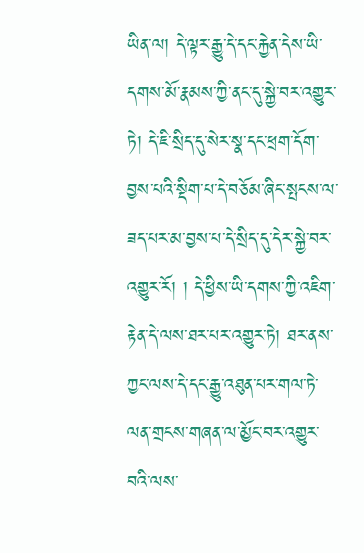ཡིན་ལ། དེ་ལྟར་རྒྱུ་དེ་དང་རྐྱེན་དེས་ཡི་དགས་མོ་རྣམས་ཀྱི་ནང་དུ་སྐྱེ་བར་འགྱུར་ཏེ། དེ་ཇི་སྲིད་དུ་སེར་སྣ་དང་ཕྲག་དོག་བྱས་པའི་སྡིག་པ་དེ་བཅོམ་ཞིང་སྤངས་ལ་ཟད་པར་མ་བྱས་པ་དེ་སྲིད་དུ་དེར་སྐྱེ་བར་འགྱུར་རོ། ། དེ་ཕྱིས་ཡི་དགས་ཀྱི་འཇིག་རྟེན་དེ་ལས་ཐར་པར་འགྱུར་ཏེ། ཐར་ནས་ཀྱང་ལས་དེ་དང་རྒྱུ་འཐུན་པར་གལ་ཏེ་ལན་གྲངས་གཞན་ལ་མྱོང་བར་འགྱུར་བའི་ལས་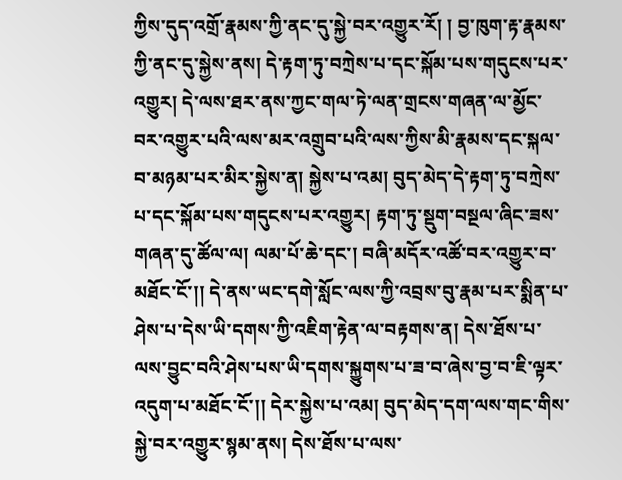ཀྱིས་དུད་འགྲོ་རྣམས་ཀྱི་ནང་དུ་སྐྱེ་བར་འགྱུར་རོ། ། བྱ་ཁུག་རྟ་རྣམས་ཀྱི་ནང་དུ་སྐྱེས་ནས། དེ་རྟག་ཏུ་བཀྲེས་པ་དང་སྐོམ་པས་གདུངས་པར་འགྱུར། དེ་ལས་ཐར་ནས་ཀྱང་གལ་ཏེ་ལན་གྲངས་གཞན་ལ་མྱོང་བར་འགྱུར་པའི་ལས་མར་འགྲུབ་པའི་ལས་ཀྱིས་མི་རྣམས་དང་སྐལ་བ་མཉམ་པར་མིར་སྐྱེས་ན། སྐྱེས་པ་འམ། བུད་མེད་དེ་རྟག་ཏུ་བཀྲེས་པ་དང་སྐོམ་པས་གདུངས་པར་འགྱུར། རྟག་ཏུ་སྡུག་བསྔལ་ཞིང་ཟས་གཞན་དུ་ཚོལ་ལ། ལམ་པོ་ཆེ་དང་། བཞི་མདོར་འཚོ་བར་འགྱུར་བ་མཐོང་ངོ་།། དེ་ནས་ཡང་དགེ་སློང་ལས་ཀྱི་འབྲས་བུ་རྣམ་པར་སྨིན་པ་ཤེས་པ་དེས་ཡི་དགས་ཀྱི་འཇིག་རྟེན་ལ་བརྟགས་ན། དེས་ཐོས་པ་ལས་བྱུང་བའི་ཤེས་པས་ཡི་དགས་སྐྱུགས་པ་ཟ་བ་ཞེས་བྱ་བ་ཇི་ལྟར་འདུག་པ་མཐོང་ངོ་།། དེར་སྐྱེས་པ་འམ། བུད་མེད་དག་ལས་གང་གིས་སྐྱེ་བར་འགྱུར་སྙམ་ནས། དེས་ཐོས་པ་ལས་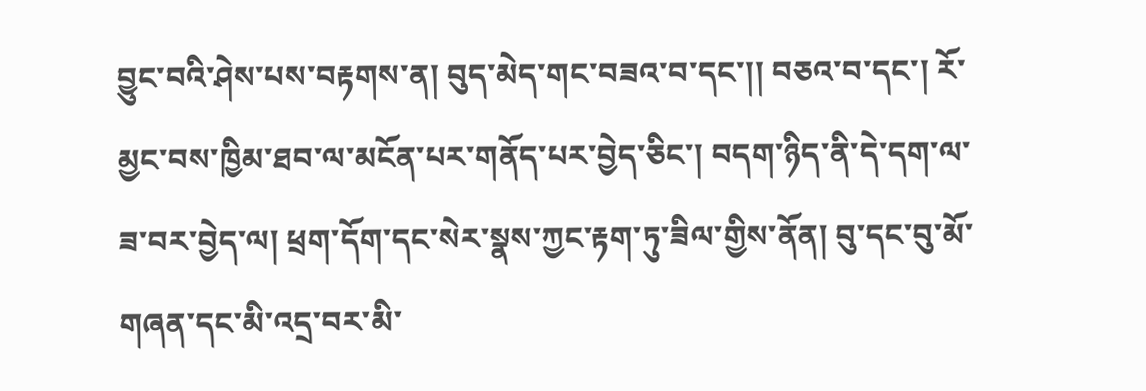བྱུང་བའི་ཤེས་པས་བརྟགས་ན། བུད་མེད་གང་བཟའ་བ་དང་།། བཅའ་བ་དང་། རོ་མྱང་བས་ཁྱིམ་ཐབ་ལ་མངོན་པར་གནོད་པར་བྱེད་ཅིང་། བདག་ཉིད་ནི་དེ་དག་ལ་ཟ་བར་བྱེད་ལ། ཕྲག་དོག་དང་སེར་སྣས་ཀྱང་རྟག་ཏུ་ཟིལ་གྱིས་ནོན། བུ་དང་བུ་མོ་གཞན་དང་མི་འདྲ་བར་མི་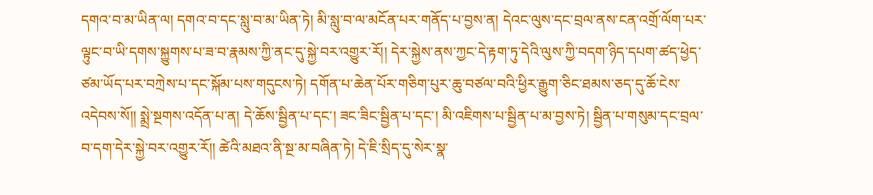དགའ་བ་མ་ཡིན་ལ། དགའ་བ་དང་སླུ་བ་མ་ཡིན་ཏེ། མི་སླུ་བ་ལ་མངོན་པར་གནོད་པ་བྱས་ན། དེའང་ལུས་དང་བྲལ་ནས་ངན་འགྲོ་ལོག་པར་ལྟུང་བ་ཡི་དགས་སྐྱུགས་པ་ཟ་བ་རྣམས་ཀྱི་ནང་དུ་སྐྱེ་བར་འགྱུར་རོ།། དེར་སྐྱེས་ནས་ཀྱང་དེ་རྟག་ཏུ་དེའི་ལུས་ཀྱི་བདག་ཉིད་དཔག་ཚད་ཕྱེད་ཙམ་ཡོད་པར་བཀྲེས་པ་དང་སྐོམ་པས་གདུངས་ཏེ། དགོན་པ་ཆེན་པོར་གཅིག་པུར་ཆུ་བཙལ་བའི་ཕྱིར་རྒྱུག་ཅིང་ཐམས་ཅད་དུ་ཆོ་ངེས་འདེབས་སོ།། སྨྲེ་སྔགས་འདོན་པ་ན། དེ་ཆོས་སྦྱིན་པ་དང་། ཟང་ཟིང་སྦྱིན་པ་དང་། མི་འཇིགས་པ་སྦྱིན་པ་མ་བྱས་ཏེ། སྦྱིན་པ་གསུམ་དང་བྲལ་བ་དག་དེར་སྐྱེ་བར་འགྱུར་རོ།། ཚེའི་མཐའ་ནི་སྔ་མ་བཞིན་ཏེ། དེ་ཇི་སྲིད་དུ་སེར་སྣ་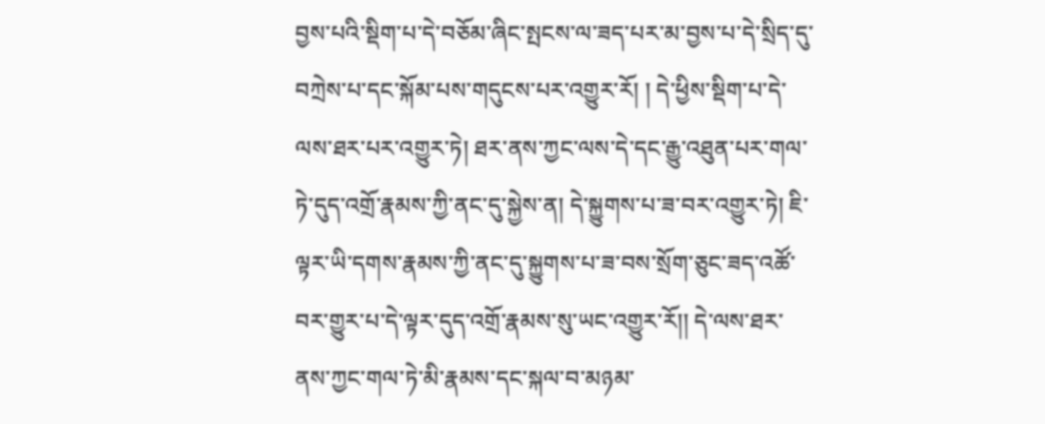བྱས་པའི་སྡིག་པ་དེ་བཅོམ་ཞིང་སྤངས་ལ་ཟད་པར་མ་བྱས་པ་དེ་སྲིད་དུ་བཀྲེས་པ་དང་སྐོམ་པས་གདུངས་པར་འགྱུར་རོ། ། དེ་ཕྱིས་སྡིག་པ་དེ་ལས་ཐར་པར་འགྱུར་ཏེ། ཐར་ནས་ཀྱང་ལས་དེ་དང་རྒྱུ་འཐུན་པར་གལ་ཏེ་དུད་འགྲོ་རྣམས་ཀྱི་ནང་དུ་སྐྱེས་ན། དེ་སྐྱུགས་པ་ཟ་བར་འགྱུར་ཏེ། ཇི་ལྟར་ཡི་དགས་རྣམས་ཀྱི་ནང་དུ་སྐྱུགས་པ་ཟ་བས་སྲོག་ཅུང་ཟད་འཚོ་བར་གྱུར་པ་དེ་ལྟར་དུད་འགྲོ་རྣམས་སུ་ཡང་འགྱུར་རོ།། དེ་ལས་ཐར་ནས་ཀྱང་གལ་ཏེ་མི་རྣམས་དང་སྐལ་བ་མཉམ་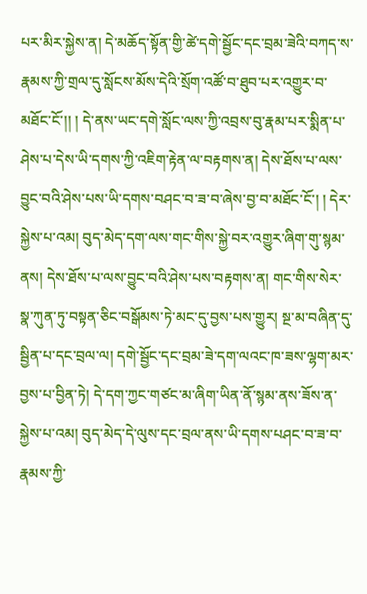པར་མིར་སྐྱེས་ན། དེ་མཆོད་སྟོན་གྱི་ཚེ་དགེ་སྦྱོང་དང་བྲམ་ཟེའི་བཀད་ས་རྣམས་ཀྱི་གྲལ་དུ་སློངས་མོས་དེའི་སྲོག་འཚོ་བ་ཐུབ་པར་འགྱུར་བ་མཐོང་ངོ་།། ། དེ་ནས་ཡང་དགེ་སློང་ལས་ཀྱི་འབྲས་བུ་རྣམ་པར་སྨིན་པ་ཤེས་པ་དེས་ཡི་དགས་ཀྱི་འཇིག་རྟེན་ལ་བརྟགས་ན། དེས་ཐོས་པ་ལས་བྱུང་བའི་ཤེས་པས་ཡི་དགས་བཤང་བ་ཟ་བ་ཞེས་བྱ་བ་མཐོང་ངོ་། ། དེར་སྐྱེས་པ་འམ། བུད་མེད་དག་ལས་གང་གིས་སྐྱེ་བར་འགྱུར་ཞིག་གུ་སྙམ་ནས། དེས་ཐོས་པ་ལས་བྱུང་བའི་ཤེས་པས་བརྟགས་ན། གང་གིས་སེར་སྣ་ཀུན་ཏུ་བསྟན་ཅིང་བསྒོམས་ཏེ་མང་དུ་བྱས་པས་གྱུར། སྔ་མ་བཞིན་དུ་སྦྱིན་པ་དང་བྲལ་ལ། དགེ་སྦྱོང་དང་བྲམ་ཟེ་དག་ལའང་ཁ་ཟས་ལྷག་མར་བྱས་པ་བྱིན་ཏེ། དེ་དག་ཀྱང་གཙང་མ་ཞིག་ཡིན་ནོ་སྙམ་ནས་ཟོས་ན་སྐྱེས་པ་འམ། བུད་མེད་དེ་ལུས་དང་བྲལ་ནས་ཡི་དགས་པཤང་བ་ཟ་བ་རྣམས་ཀྱི་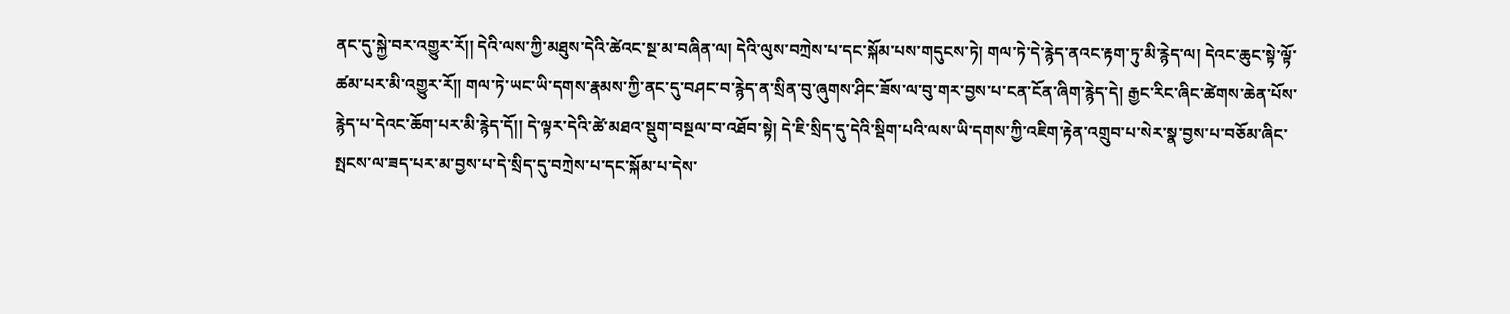ནང་དུ་སྐྱེ་བར་འགྱུར་རོ།། དེའི་ལས་ཀྱི་མཐུས་དེའི་ཚེའང་སྔ་མ་བཞིན་ལ། དེའི་ལུས་བཀྲེས་པ་དང་སྐོམ་པས་གདུངས་ཏེ། གལ་ཏེ་དེ་རྙེད་ནའང་རྟག་ཏུ་མི་རྙེད་ལ། དེའང་ཆུང་སྟེ་ལྟོ་ཚམ་པར་མི་འགྱུར་རོ།། གལ་ཏེ་ཡང་ཡི་དགས་རྣམས་ཀྱི་ནང་དུ་བཤང་བ་རྙེད་ན་སྲིན་བུ་ཞུགས་ཤིང་ཟོས་ལ་བུ་གར་བྱས་པ་ངན་ངོན་ཞིག་རྙེད་དེ། རྒྱང་རིང་ཞིང་ཚེགས་ཆེན་པོས་རྙེད་པ་དེའང་ཆོག་པར་མི་རྙེད་དོ།། དེ་ལྟར་དེའི་ཚེ་མཐའ་སྡུག་བསྔལ་བ་འཐོབ་སྟེ། དེ་ཇི་སྲིད་དུ་དེའི་སྡིག་པའི་ལས་ཡི་དགས་ཀྱི་འཇིག་རྟེན་འགྲུབ་པ་སེར་སྣ་བྱས་པ་བཅོམ་ཞིང་སྤངས་ལ་ཟད་པར་མ་བྱས་པ་དེ་སྲིད་དུ་བཀྲེས་པ་དང་སྐོམ་པ་དེས་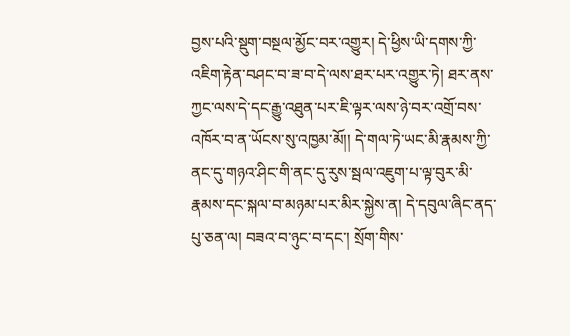བྱས་པའི་སྡུག་བསྔལ་མྱོང་བར་འགྱུར། དེ་ཕྱིས་ཡི་དགས་ཀྱི་འཇིག་རྟེན་བཤང་བ་ཟ་བ་དེ་ལས་ཐར་པར་འགྱུར་ཏེ། ཐར་ནས་ཀྱང་ལས་དེ་དང་རྒྱུ་འཐུན་པར་ཇི་ལྟར་ལས་ཉེ་བར་འགྲོ་བས་འཁོར་བ་ན་ཡོངས་སུ་འཁྱམ་མོ།། དེ་གལ་ཏེ་ཡང་མི་རྣམས་ཀྱི་ནང་དུ་གཉའ་ཤིང་གི་ནང་དུ་རུས་སྦལ་འཇུག་པ་ལྟ་བུར་མི་རྣམས་དང་སྐལ་བ་མཉམ་པར་མིར་སྐྱེས་ན། དེ་དབུལ་ཞིང་ནད་པུ་ཅན་ལ། བཟའ་བ་ཉུང་བ་དང་། སྲོག་གིས་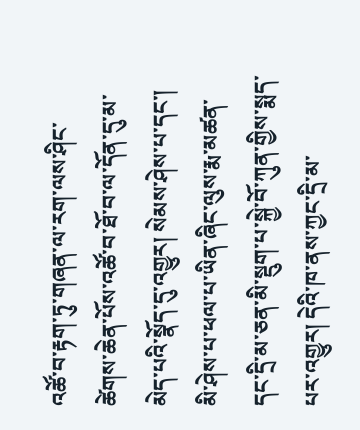འཚོ་བ་རྟག་ཏུ་གཞན་ལ་རག་ལས་ཤིང་ཚེགས་ཆེན་པོས་འཚོ་བ་ཐོ་བ་ལ་དོན་དུ་མ་མེད་པའི་སྣོད་དུ་འགྱུར། སེམས་ཤེས་པ་དང་། མི་ཤེས་པ་ཕལ་པ་ཡིན་ཞིང་ལུས་རྨ་མཚན་དང་དྲི་མ་ཅན་མི་སྡུག་པ་སྐྱེ་བོ་ཀུན་གྱིས་སྨད་པར་འགྱུར། དེའི་ཁ་ནས་ཀྱང་དྲི་མ་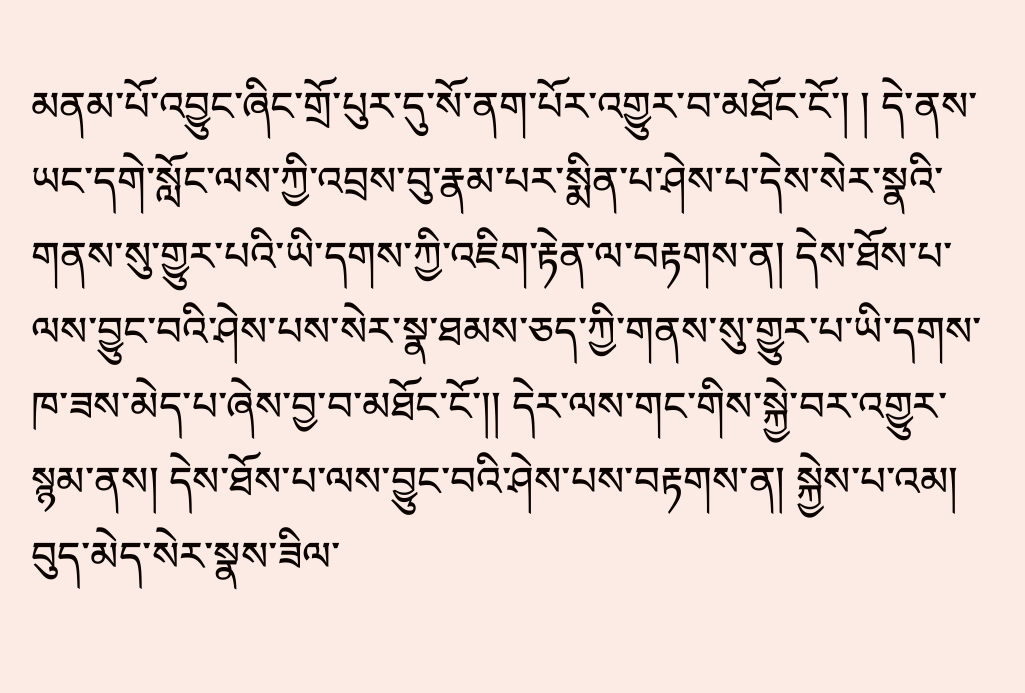མནམ་པོ་འབྱུང་ཞིང་གྲོ་པུར་དུ་སོ་ནག་པོར་འགྱུར་བ་མཐོང་ངོ་། ། དེ་ནས་ཡང་དགེ་སློང་ལས་ཀྱི་འབྲས་བུ་རྣམ་པར་སྨིན་པ་ཤེས་པ་དེས་སེར་སྣའི་གནས་སུ་གྱུར་པའི་ཡི་དགས་ཀྱི་འཇིག་རྟེན་ལ་བརྟགས་ན། དེས་ཐོས་པ་ལས་བྱུང་བའི་ཤེས་པས་སེར་སྣ་ཐམས་ཅད་ཀྱི་གནས་སུ་གྱུར་པ་ཡི་དགས་ཁ་ཟས་མེད་པ་ཞེས་བྱ་བ་མཐོང་ངོ་།། དེར་ལས་གང་གིས་སྐྱེ་བར་འགྱུར་སྙམ་ནས། དེས་ཐོས་པ་ལས་བྱུང་བའི་ཤེས་པས་བརྟགས་ན། སྐྱེས་པ་འམ། བུད་མེད་སེར་སྣས་ཟིལ་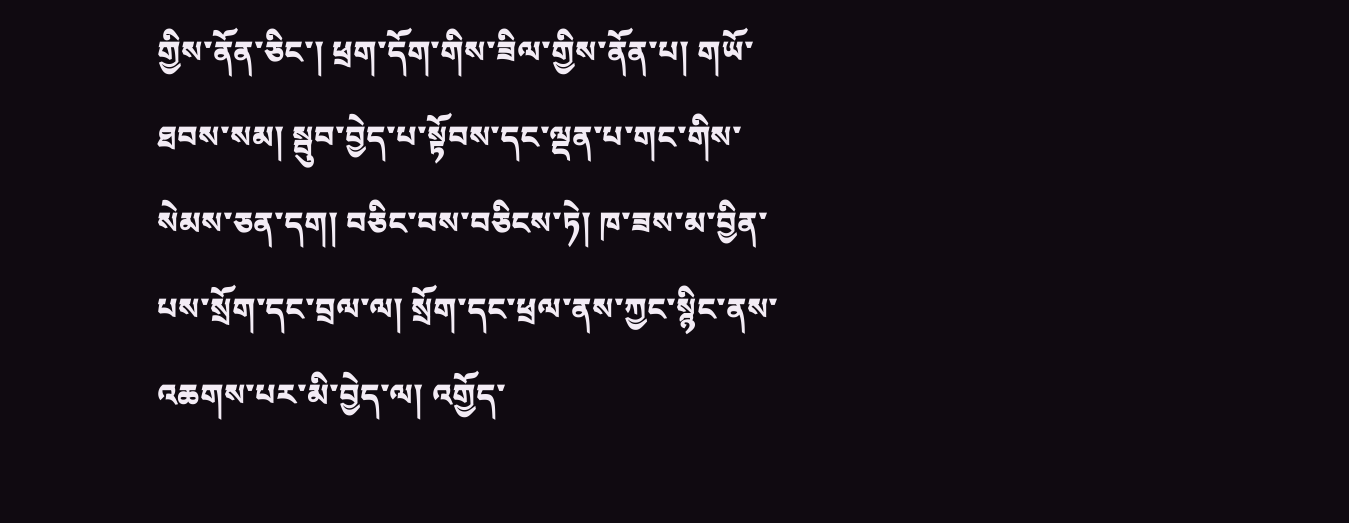གྱིས་ནོན་ཅིང་། ཕྲག་དོག་གིས་ཟིལ་གྱིས་ནོན་པ། གཡོ་ཐབས་སམ། སྦུབ་བྱེད་པ་སྟོབས་དང་ལྡན་པ་གང་གིས་སེམས་ཅན་དག། བཅིང་བས་བཅིངས་ཏེ། ཁ་ཟས་མ་བྱིན་པས་སྲོག་དང་བྲལ་ལ། སྲོག་དང་ཕྲལ་ནས་ཀྱང་སྙིང་ནས་འཆགས་པར་མི་བྱེད་ལ། འགྱོད་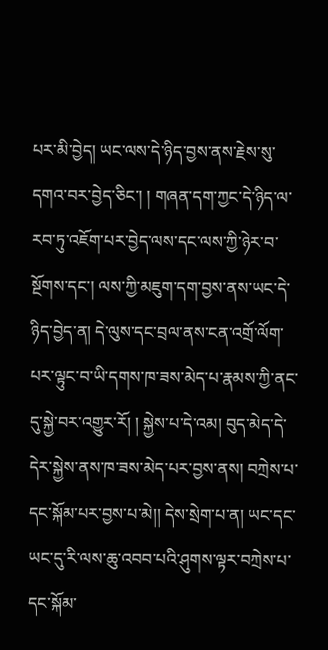པར་མི་བྱེད། ཡང་ལས་དེ་ཉིད་བྱས་ནས་རྗེས་སུ་དགའ་བར་བྱེད་ཅིང་། ། གཞན་དག་ཀྱང་དེ་ཉིད་ལ་རབ་ཏུ་འཇོག་པར་བྱེད་ལས་དང་ལས་ཀྱི་ཉེར་བ་སྔོགས་དང་། ལས་ཀྱི་མཇུག་དག་བྱས་ནས་ཡང་དེ་ཉིད་བྱེད་ན། དེ་ལུས་དང་བྲལ་ནས་ངན་འགྲོ་ལོག་པར་ལྟུང་བ་ཡི་དགས་ཁ་ཟས་མེད་པ་རྣམས་ཀྱི་ནང་དུ་སྐྱེ་བར་འགྱུར་རོ། ། སྐྱེས་པ་དེ་འམ། བུད་མེད་དེ་དེར་སྐྱེས་ནས་ཁ་ཟས་མེད་པར་བྱས་ནས། བཀྲེས་པ་དང་སྐོམ་པར་བྱས་པ་མེ།། དེས་སྲེག་པ་ན། ཡང་དང་ཡང་དུ་རི་ལས་ཆུ་འབབ་པའི་ཤུགས་ལྟར་བཀྲེས་པ་དང་སྐོམ་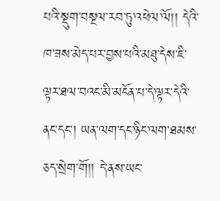པའི་སྡུག་བསྔལ་རབ་ཏུ་འཕེལ་ལོ།། དེའི་ཁ་ཟས་མེད་པར་བྱས་པའི་མཐུ་དེས་ཇི་ལྟར་ཐལ་བའང་མི་མངོན་པ་དེ་ལྟར་དེའི་ནང་དང་། ཡན་ལག་དང་ཉིང་ལག་ཐམས་ཅད་སྲེག་གོ།། དེ་ནས་ཡང་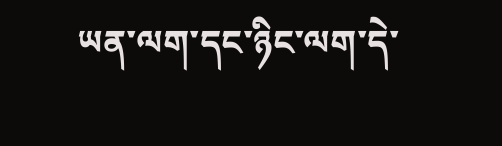ཡན་ལག་དང་ཉིང་ལག་དེ་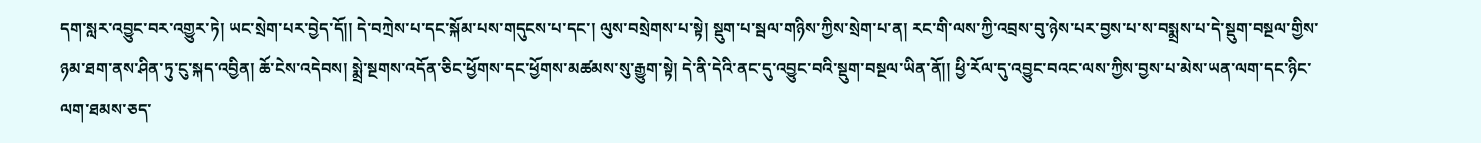དག་སླར་འབྱུང་བར་འགྱུར་ཏེ། ཡང་སྲེག་པར་བྱེད་དོ།། དེ་བཀྲེས་པ་དང་སྐོམ་པས་གདུངས་པ་དང་། ལུས་བསྲེགས་པ་སྟེ། སྡུག་པ་སྦལ་གཉིས་ཀྱིས་སྲེག་པ་ན། རང་གི་ལས་ཀྱི་འབྲས་བུ་ཉེས་པར་བྱས་པ་ས་བསྨྲས་པ་དེ་སྡུག་བསྔལ་གྱིས་ཉམ་ཐག་ནས་ཤིན་ཏུ་ངུ་སྐད་འབྱིན། ཆོ་ངེས་འདེབས། སྨྲེ་སྔགས་འདོན་ཅིང་ཕྱོགས་དང་ཕྱོགས་མཚམས་སུ་རྒྱུག་སྟེ། དེ་ནི་དེའི་ནང་དུ་འབྱུང་བའི་སྡུག་བསྔལ་ཡིན་ནོ།། ཕྱི་རོལ་དུ་འབྱུང་བའང་ལས་ཀྱིས་བྱས་པ་མེས་ཡན་ལག་དང་ཉིང་ལག་ཐམས་ཅད་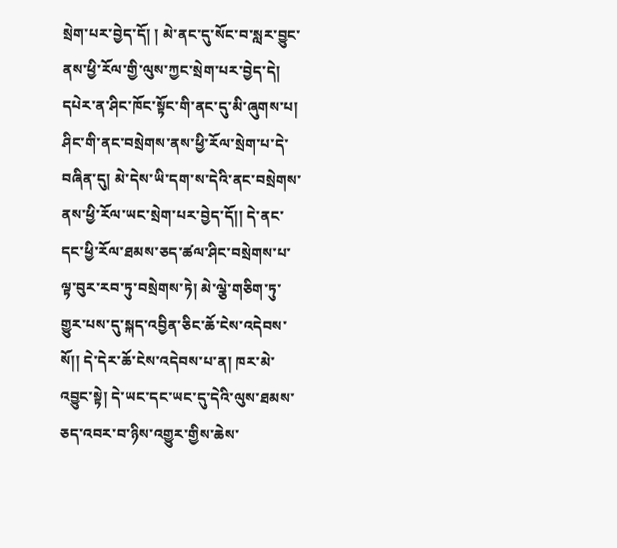སྲེག་པར་བྱེད་དོ། ། མེ་ནང་དུ་སོང་བ་སླར་བྱུང་ནས་ཕྱི་རོལ་གྱི་ལུས་ཀྱང་སྲེག་པར་བྱེད་དེ། དཔེར་ན་ཤིང་ཁོང་སྟོང་གི་ནང་དུ་མི་ཞུགས་པ། ཤིང་གི་ནང་བསྲེགས་ནས་ཕྱི་རོལ་སྲེག་པ་དེ་བཞིན་དུ། མེ་དེས་ཡི་དག་ས་དེའི་ནང་བསྲེགས་ནས་ཕྱི་རོལ་ཡང་སྲེག་པར་བྱེད་དོ།། དེ་ནང་དང་ཕྱི་རོལ་ཐམས་ཅད་ཚལ་ཤིང་བསྲེགས་པ་ལྟ་བུར་རབ་ཏུ་བསྲེགས་ཏེ། མེ་ལྕེ་གཅིག་ཏུ་གྱུར་པས་དུ་སྐད་འབྱིན་ཅིང་ཆོ་ངེས་འདེབས་སོ།། དེ་དེར་ཆོ་ངེས་འདེབས་པ་ན། ཁར་མེ་འབྱུང་སྟེ། དེ་ཡང་དང་ཡང་དུ་དེའི་ལུས་ཐམས་ཅད་འབར་བ་ཉིས་འགྱུར་གྱིས་ཆེས་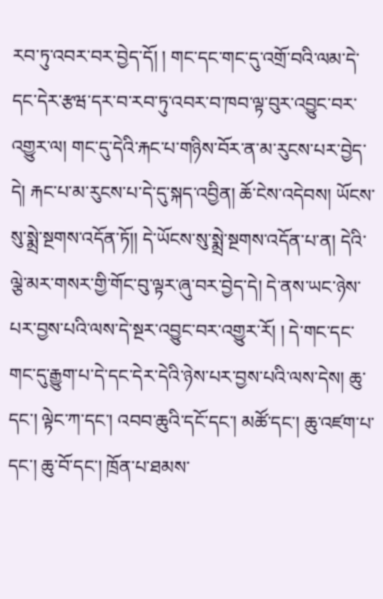རབ་ཏུ་འབར་བར་བྱེད་དོ། ། གང་དང་གང་དུ་འགྲོ་བའི་ལམ་དེ་དང་དེར་རྩཝ་དར་བ་རབ་ཏུ་འབར་བ་ཁབ་ལྟ་བུར་འབྱུང་བར་འགྱུར་ལ། གང་དུ་དེའི་རྐང་པ་གཉིས་བོར་ན་མ་རུངས་པར་བྱེད་དེ། རྐང་པ་མ་རུངས་པ་དེ་དུ་སྐད་འབྱིན། ཆོ་ངེས་འདེབས། ཡོངས་སུ་སྨྲེ་སྔགས་འདོན་ཏོ།། དེ་ཡོངས་སུ་སྨྲེ་སྔགས་འདོན་པ་ན། དེའི་ལྕེ་མར་གསར་གྱི་གོང་བུ་ལྟར་ཞུ་བར་བྱེད་དེ། དེ་ནས་ཡང་ཉེས་པར་བྱས་པའི་ལས་དེ་སྔར་འབྱུང་བར་འགྱུར་རོ། ། དེ་གང་དང་གང་དུ་རྒྱུག་པ་དེ་དང་དེར་དེའི་ཉེས་པར་བྱས་པའི་ལས་དེས། ཆུ་དང་། ལྟེང་ཀ་དང་། འབབ་ཆུའི་དངོ་དང་། མཚོ་དང་། ཆུ་འཛག་པ་དང་། ཆུ་བོ་དང་། ཁྲོན་པ་ཐམས་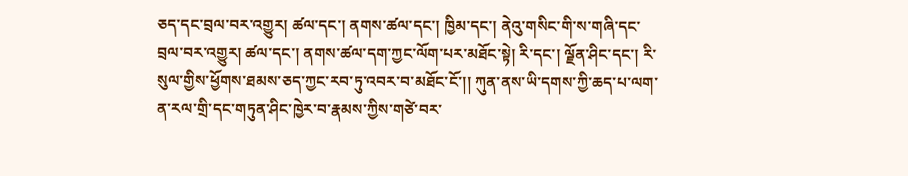ཅད་དང་བྲལ་བར་འགྱུར། ཚལ་དང་། ནགས་ཚལ་དང་། ཁྱིམ་དང་། ནེའུ་གསིང་གི་ས་གཞི་དང་བྲལ་བར་འགྱུར། ཚལ་དང་། ནགས་ཚལ་དག་ཀྱང་ལོག་པར་མཐོང་སྟེ། རི་དང་། ལྗོན་ཤིང་དང་། རི་སུལ་གྱིས་ཕྱོགས་ཐམས་ཅད་ཀྱང་རབ་ཏུ་འབར་བ་མཐོང་ངོ་།། ཀུན་ནས་ཡི་དགས་ཀྱི་ཆད་པ་ལག་ན་རལ་གྲི་དང་གཏུན་ཤིང་ཁྱེར་བ་རྣམས་ཀྱིས་གཙེ་བར་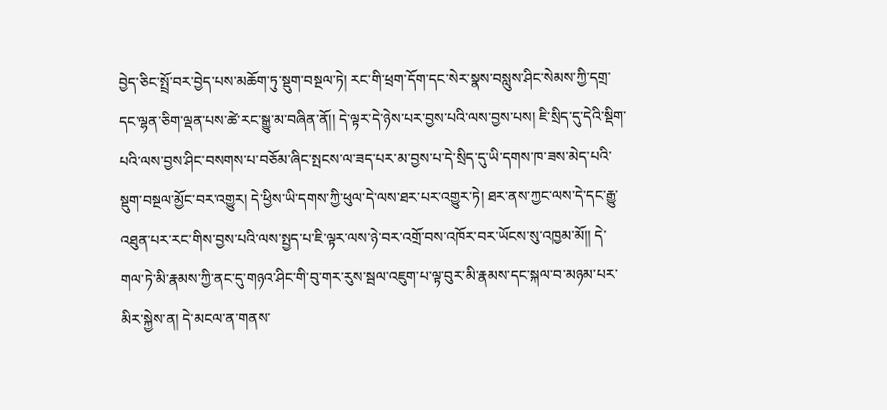བྱེད་ཅིང་སྤྲོ་བར་བྱེད་པས་མཆོག་ཏུ་སྡུག་བསྔལ་ཏེ། རང་གི་ཕྲག་དོག་དང་སེར་སྣས་བསླུས་ཤིང་སེམས་ཀྱི་དགྲ་དང་ལྷན་ཅིག་ལྡན་པས་ཚེ་རང་སྒྱུ་མ་བཞིན་ནོ།། དེ་ལྟར་དེ་ཉེས་པར་བྱས་པའི་ལས་བྱས་པས། ཇི་སྲིད་དུ་དེའི་སྡིག་པའི་ལས་བྱས་ཤིང་བསགས་པ་བཅོམ་ཞིང་སྤངས་ལ་ཟད་པར་མ་བྱས་པ་དེ་སྲིད་དུ་ཡི་དགས་ཁ་ཟས་མེད་པའི་སྡུག་བསྔལ་མྱོང་བར་འགྱུར། དེ་ཕྱིས་ཡི་དགས་ཀྱི་ཕུལ་དེ་ལས་ཐར་པར་འགྱུར་ཏེ། ཐར་ནས་ཀྱང་ལས་དེ་དང་རྒྱུ་འཐུན་པར་རང་གིས་བྱས་པའི་ལས་སྤྱད་པ་ཇི་ལྟར་ལས་ཉེ་བར་འགྲོ་བས་འཁོར་བར་ཡོངས་སུ་འཁྱམ་མོ།། དེ་གལ་ཏེ་མི་རྣམས་ཀྱི་ནང་དུ་གཉའ་ཤིང་གི་བུ་གར་རུས་སྦལ་འཇུག་པ་ལྟ་བུར་མི་རྣམས་དང་སྐལ་བ་མཉམ་པར་མིར་སྐྱེས་ན། དེ་མངལ་ན་གནས་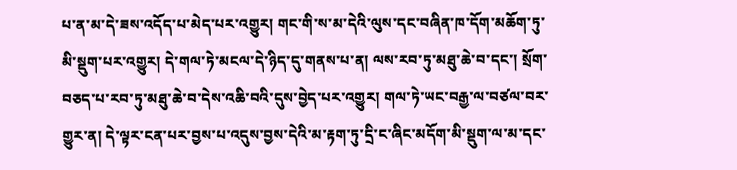པ་ན་མ་དེ་ཟས་འདོད་པ་མེད་པར་འགྱུར། གང་གི་ས་མ་དེའི་ལུས་དང་བཞིན་ཁ་དོག་མཆོག་ཏུ་མི་སྡུག་པར་འགྱུར། དེ་གལ་ཏེ་མངལ་དེ་ཉིད་དུ་གནས་པ་ན། ལས་རབ་ཏུ་མཐུ་ཆེ་བ་དང་། སྲོག་བཅད་པ་རབ་ཏུ་མཐུ་ཆེ་བ་དེས་འཆི་བའི་དུས་བྱེད་པར་འགྱུར། གལ་ཏེ་ཡང་བརྒྱ་ལ་བཙལ་བར་གྱུར་ན། དེ་ལྟར་ངན་པར་བྱས་པ་འདུས་བྱས་དེའི་མ་རྟག་ཏུ་དྲི་ང་ཞིང་མདོག་མི་སྡུག་ལ་མ་དང་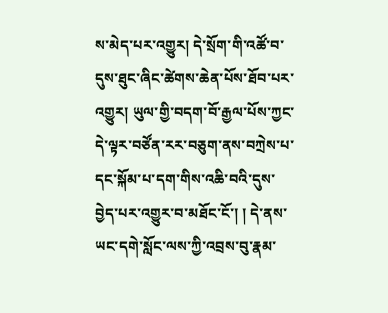ས་མེད་པར་འགྱུར། དེ་སྲོག་གི་འཚོ་བ་དུས་ཐུང་ཞིང་ཚེགས་ཆེན་པོས་ཐོབ་པར་འགྱུར། ཡུལ་གྱི་བདག་བོ་རྒྱལ་པོས་ཀྱང་དེ་ལྟར་བཙོན་རར་བཅུག་ནས་བཀྲེས་པ་དང་སྐོམ་པ་དག་གིས་འཆི་བའི་དུས་བྱེད་པར་འགྱུར་བ་མཐོང་ངོ་། ། དེ་ནས་ཡང་དགེ་སློང་ལས་ཀྱི་འབྲས་བུ་རྣམ་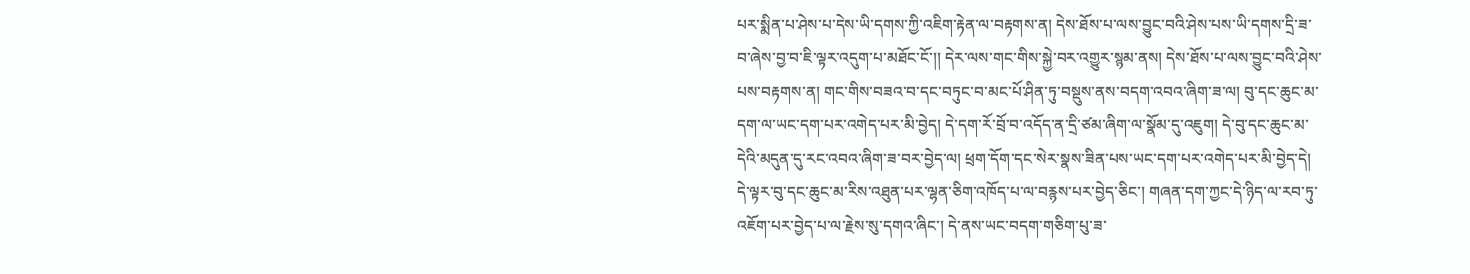པར་སྨིན་པ་ཤེས་པ་དེས་ཡི་དགས་ཀྱི་འཇིག་རྟེན་ལ་བརྟགས་ན། དེས་ཐོས་པ་ལས་བྱུང་བའི་ཤེས་པས་ཡི་དགས་དྲི་ཟ་བ་ཞེས་བྱ་བ་ཇི་ལྟར་འདུག་པ་མཐོང་ངོ་།། དེར་ལས་གང་གིས་སྐྱེ་བར་འགྱུར་སྙམ་ནས། དེས་ཐོས་པ་ལས་བྱུང་བའི་ཤེས་པས་བརྟགས་ན། གང་གིས་བཟའ་བ་དང་བཏུང་བ་མང་པོ་ཤིན་ཏུ་བསྡུས་ནས་བདག་འབའ་ཞིག་ཟ་ལ། བུ་དང་ཆུང་མ་དག་ལ་ཡང་དག་པར་འགེད་པར་མི་བྱེད། དེ་དག་རོ་བྲོ་བ་འདོད་ན་དྲི་ཙམ་ཞིག་ལ་སྣོམ་དུ་འཇུག། དེ་བུ་དང་ཆུང་མ་དེའི་མདུན་དུ་རང་འབའ་ཞིག་ཟ་བར་བྱེད་ལ། ཕྲག་དོག་དང་སེར་སྣས་ཟིན་པས་ཡང་དག་པར་འགེད་པར་མི་བྱེད་དེ། དེ་ལྟར་བུ་དང་ཆུང་མ་རིས་འཐུན་པར་ལྷན་ཅིག་འཁོད་པ་ལ་བརྙས་པར་བྱེད་ཅིང་། གཞན་དག་ཀྱང་དེ་ཉིད་ལ་རབ་ཏུ་འཇོག་པར་བྱེད་པ་ལ་རྗེས་སུ་དགའ་ཞིང་། དེ་ནས་ཡང་བདག་གཅིག་པུ་ཟ་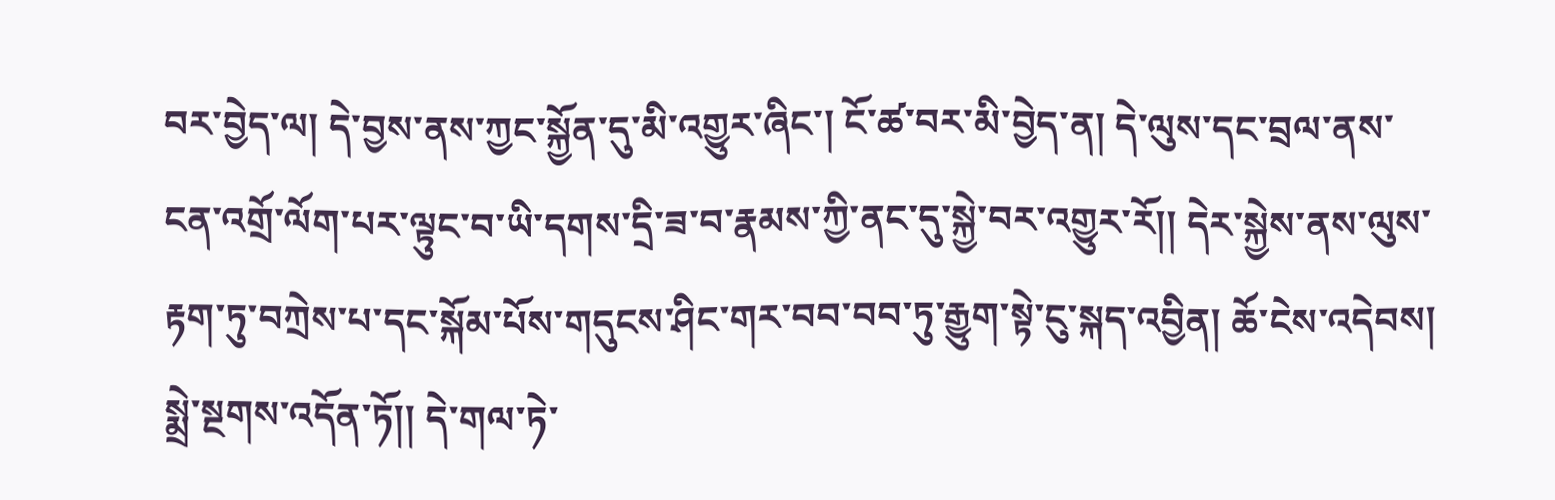བར་བྱེད་ལ། དེ་བྱས་ནས་ཀྱང་སྐྱོན་དུ་མི་འགྱུར་ཞིང་། ངོ་ཚ་བར་མི་བྱེད་ན། དེ་ལུས་དང་བྲལ་ནས་ངན་འགྲོ་ལོག་པར་ལྟུང་བ་ཡི་དགས་དྲི་ཟ་བ་རྣམས་ཀྱི་ནང་དུ་སྐྱེ་བར་འགྱུར་རོ།། དེར་སྐྱེས་ནས་ལུས་རྟག་ཏུ་བཀྲེས་པ་དང་སྐོམ་པོས་གདུངས་ཤིང་གར་བབ་བབ་ཏུ་རྒྱུག་སྟེ་ངུ་སྐད་འབྱིན། ཆོ་ངེས་འདེབས། སྨྲེ་སྔགས་འདོན་ཏོ།། དེ་གལ་ཏེ་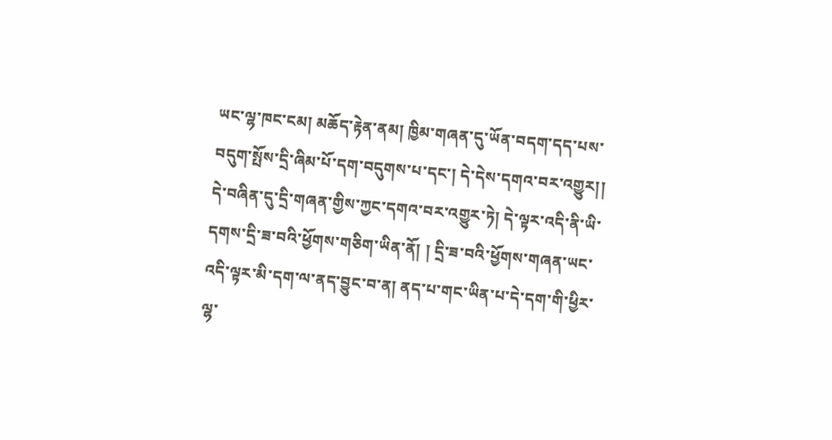ཡང་ལྷ་ཁང་ངམ། མཆོད་རྟེན་ནམ། ཁྱིམ་གཞན་དུ་ཡོན་བདག་དད་པས་བདུག་སྤོས་དྲི་ཞིམ་པོ་དག་བདུགས་པ་དང་། དེ་དེས་དགའ་བར་འགྱུར།། དེ་བཞིན་དུ་དྲི་གཞན་གྱིས་ཀྱང་དགའ་བར་འགྱུར་ཏེ། དེ་ལྟར་འདི་ནི་ཡི་དགས་དྲི་ཟ་བའི་ཕྱོགས་གཅིག་ཡིན་ནོ། ། དྲི་ཟ་བའི་ཕྱོགས་གཞན་ཡང་འདི་ལྟར་མི་དག་ལ་ནད་བྱུང་བ་ན། ནད་པ་གང་ཡིན་པ་དེ་དག་གི་ཕྱིར་ལྷ་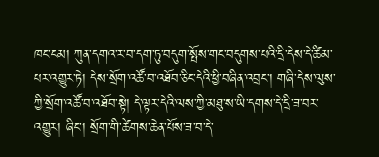ཁང་ངམ། ཀུན་དགའ་ར་བ་དག་ཏུ་བདུག་སྤོས་གང་བདུགས་པའི་དྲི་དེས་དེ་ཚིམ་པར་འགྱུར་ཏེ། དེས་སྲོག་འཚོ་བ་འཐོབ་ཅིང་དེའི་ཕྱི་བཞིན་འབྲང་། གཞི་དེས་ལུས་ཀྱི་སྲོག་འཚོ་བ་འཐོབ་སྟེ། དེ་ལྟར་དེའི་ལས་ཀྱི་མཐུ་ས་ཡི་དགས་དེ་དྲི་ཟ་བར་འགྱུར། ཞིང་། སྲོག་གི་ཚེགས་ཆེན་པོས་ཟ་བ་དེ་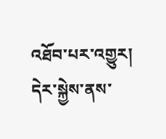འཐོབ་པར་འགྱུར། དེར་སྐྱེས་ནས་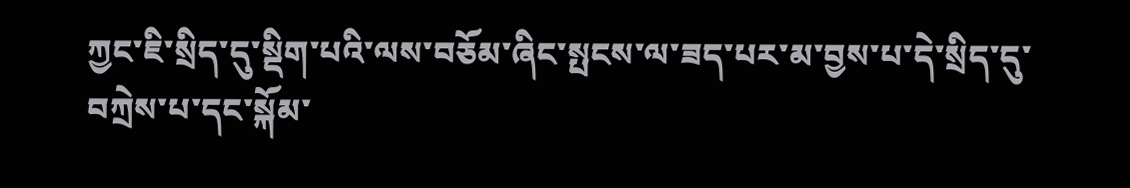ཀྱང་ཇི་སྲིད་དུ་སྡིག་པའི་ལས་བཅོམ་ཞིང་སྤངས་ལ་ཟད་པར་མ་བྱས་པ་དེ་སྲིད་དུ་བཀྲེས་པ་དང་སྐོམ་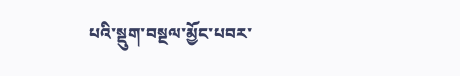པའི་སྡུག་བསྔལ་མྱོང་པབར་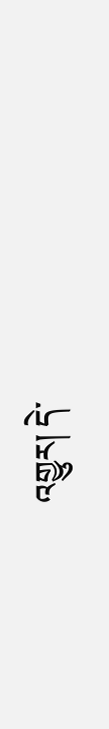འགྱུར། དེ་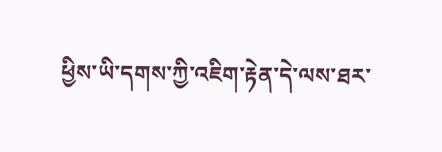ཕྱིས་ཡི་དགས་ཀྱི་འཇིག་རྟེན་དེ་ལས་ཐར་